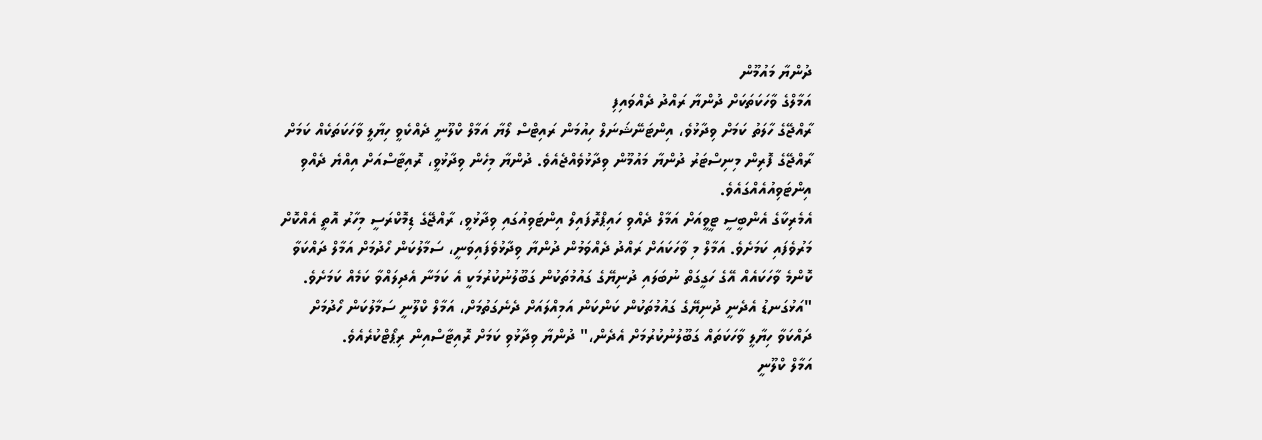ދުންޔާ މައުމޫން
އަމާލްގެ ވާހަކަތަކަށް ދުންޔާ ރައްދު ދެއްވައިފި
ރާއްޖޭގެ ހާލަތު ކަމަށް ވިދާޅުވެ، އިންޓަނޭޝަނަލް ހިއުމަން ރައިޓްސް ލޯޔާ އަމާލް ކްލޫނީ ދެއްކެވީ ހިޔާލީ ވާހަކަތަކެއް ކަމަށް ރާއްޖޭގެ ފޮރިން މިނިސްޓަރު ދުންޔާ މައުމޫން ވިދާޅުވެއްޖެއެވެ. ދުންޔާ މިހެން ވިދާޅުވީ، ރޮއިޓާސްއަށް އިއްޔެ ދެއްވި އިންޓަވިއުއެއްގައެވެ.
އެމެރިކާގެ އެންބީސީ ޓީވީއަށް އަމާލް ދެއްވި ހައިޕްރޮފައިލް އިންޓަވިއުގައި ވިދާޅުވީ، ރާއްޖޭގެ ޑިމޮކްރަސީ މިހާރު އޮތީ އެއްކޮށް މަރުވެފައި ކަމަށެވެ. އަމާލް މި ވާހަކައަށް ރައްދު ދެއްވަމުން ދުންޔާ ވިދާޅުވެފައިވަނީ، ސަމާލުކަން ހޯދުމަށް އަމާލް ދައްކަވާ ކޮންމެ ވާހަކައެއް އޭގެ ހަގީގަތް ނުބަލައި ދުނިޔޭގެ ގައުމުތަކުން ގަބޫލުނުކުރުމަކީ އެ ކަމަނާ އެދިލައްވާ ކަމެއް ކަމަށެވެ.
"އަޅުގަނޑު އެދެނީ ދުނިޔޭގެ ގައުމުތަކުން ކަންކަން އަމިއްލައަށް ދެނެގަތުމަށް، އަމާލް ކްލޫނީ ސަމާލުކަން ހޯދުމަށް ދައްކަވާ ހިޔާލީ ވާހަކަތައް ގަބޫލުނުކުރުމަށް އެދެން،" ދުންޔާ ވިދާޅުވި ކަމަށް ރޮއިޓާސްއިން ރިޕޯޓްކުރެއެވެ.
އަމާލް ކްލޫނީ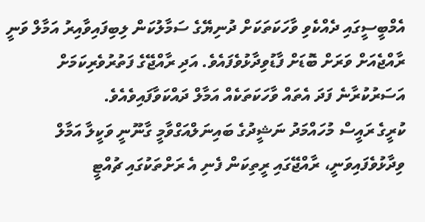އެމްބީސީގައި ދެއްކެވި ވާހަކަތަކަށް ދުނިޔޭގެ ސަމާލުކަން ލިބިފައިވާއިރު އަމާލް ވަނީ ރާއްޖެއަށް ވަރަށް ބޮޑަށް ފާޑުވިދާޅުވެފައެވެ. އަދި ރާއްޖޭގެ ފަތުރުވެރިކަމަށް އަސަރުކުރާނެ ފަދަ އެތައް ވާހަކަތަކެއް އަމާލް ދައްކަވާފައިވެއެވެ.
ކުރީގެ ރައީސް މުހައްމަދު ނަޝީދުގެ ބައިނަލްއަގްވާމީ ގާނޫނީ ވަކީލާ އަމާލް ވިދާޅުވެފައިވަނީ، ރާއްޖޭގައި ރީތިކަން ފެނި އެ ރަށްތަކުގައި ޗުއްޓީ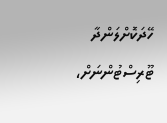ހޭދަކޮށްލަންދާ ޓޫރިސްޓުންނަށް،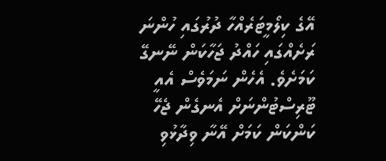އޭގެ ކިލޯމީޓަރެއްހާ ދުރުގައި ހުންނަ ރަށެއްގައި ހައްދު ޖަހާކަން ނޭނގޭ ކަމަށެވެ. އެހެން ނަމަވެސް އެއީ ޓޫރިސްޓުންނަށް އެނގެން ޖެހޭ ކަންކަން ކަމަށް އޭނާ ވިދާޅުވި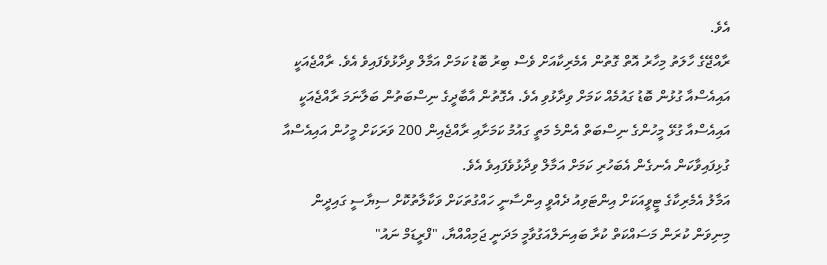އެވެ.
ރާއްޖޭގެ ހާލަތު މިހާރު އޮތް ގޮތުން އެމެރިކާއަށް ވެސް ބިރު ބޮޑު ކަމަށް އަމާލް ވިދާޅުވެފައިވެ އެވެ. ރާއްޖެއަކީ އައިއެސްއާ ގުޅުން ބޮޑު ގައުމެއް ކަމަށް ވިދާޅުވި އެވެ. އެގޮތުން އާބާދީގެ ނިސްބަތުން ބަލާނަމަ ރާއްޖެއަކީ އައިއެސްއާ ގުޅޭ މީހުންގެ ނިސްބަތް އެންމެ މަތީ ގައުމު ކަމަށާއި ރާއްޖެއިން 200 ވަރަކަށް މީހުން އައިއެސްއާ ގުޅިފައިވާކަން އެނގެން އެބަހުރި ކަމަށް އަމާލް ވިދާޅުވެފައިވެ އެވެ.
އަމާލު އެމެރިކާގެ ޓީވީއަކަށް އިންޓަވިއު ދެއްވީ އިންސާނީ ހައްގުތަކަށް ވަކާލާތުކޮށް ސިޔާސީ ގައިދީން މިނިވަން ކުރަން މަސައްކަތް ކުރާ ބައިނަލްއަގުވާމީ މަދަނީ ޖަމިއްއްޔާ، "ފްރީޑަމް ނައު"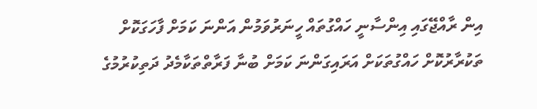އިން ރާއްޖޭގައި އިންސާނީ ހައްގުތައް ހީނަރުވަމުން އަންނަ ކަމަށް ފާހަގަކޮށް ތަކުރާރުކޮށް ހައްގުތަކަށް އަރައިގަންނަ ކަމަށް ބުނާ ފަރާތްތަކާމެދު ދަތިކުރުމުގެ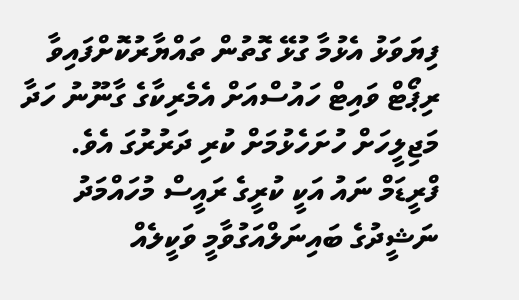ފިޔަވަޅު އެޅުމާ ގުޅޭ ގޮތުން ތައްޔާރުކޮށްފައިވާ ރިޕޯޓް ވައިޓް ހައުސްއަށް އެމެރިކާގެ ގާނޫނު ހަދާ މަޖިލީހަށް ހުށަހެޅުމަށް ކުރި ދަރުރުގަ އެވެ. ފްރީޑަމް ނައު އަކީ ކުރީގެ ރައީސް މުހައްމަދު ނަޝީދުގެ ބައިނަލްއަގުވާމީ ވަކީލެއް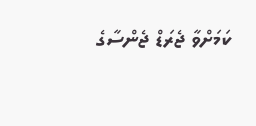ކަމަށްވާ ޖެރަޑް ޖެންސާގެ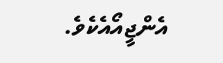އެންޖީއޯއެކެވެ.